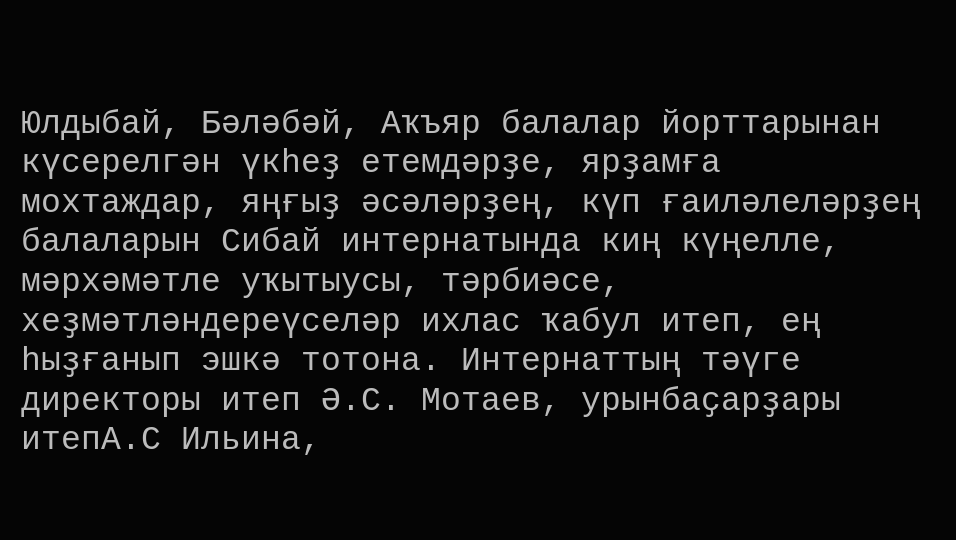Юлдыбай, Бәләбәй, Аҡъяр балалар йорттарынан күсерелгән үкһеҙ етемдәрҙе, ярҙамға мохтаждар, яңғыҙ әсәләрҙең, күп ғаиләлеләрҙең балаларын Сибай интернатында киң күңелле, мәрхәмәтле уҡытыусы, тәрбиәсе, хеҙмәтләндереүселәр ихлас ҡабул итеп, ең һыҙғанып эшкә тотона. Интернаттың тәүге директоры итеп Ә.С. Мотаев, урынбаҫарҙары итепА.С Ильина,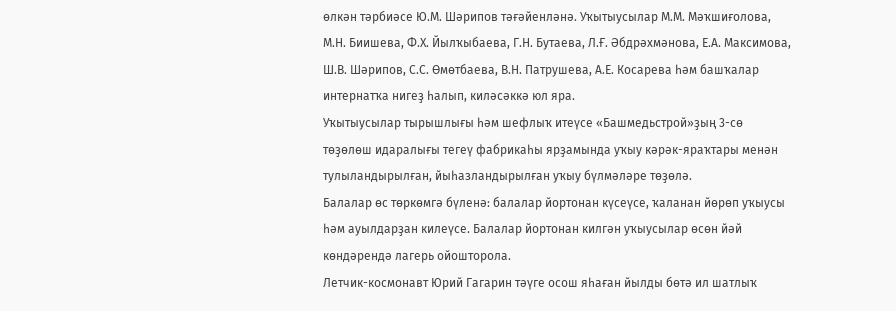өлкән тәрбиәсе Ю.М. Шәрипов тәғәйенләнә. Уҡытыусылар М.М. Мәҡшиғолова, М.Н. Биишева, Ф.Х. Йылҡыбаева, Г.Н. Бутаева, Л.Ғ. Әбдрәхмәнова, Е.А. Максимова, Ш.В. Шәрипов, С.С. Өмөтбаева, В.Н. Патрушева, А.Е. Косарева һәм башҡалар интернатҡа нигеҙ һалып, киләсәккә юл яра.
Уҡытыусылар тырышлығы һәм шефлыҡ итеүсе «Башмедьстрой»ҙың 3-сө төҙөлөш идаралығы тегеү фабрикаһы ярҙамында уҡыу кәрәк-яраҡтары менән тулыландырылған, йыһазландырылған уҡыу бүлмәләре төҙөлә.
Балалар өс төркөмгә бүленә: балалар йортонан күсеүсе, ҡаланан йөрөп уҡыусы һәм ауылдарҙан килеүсе. Балалар йортонан килгән уҡыусылар өсөн йәй көндәрендә лагерь ойошторола.
Летчик-космонавт Юрий Гагарин тәүге осош яһаған йылды бөтә ил шатлыҡ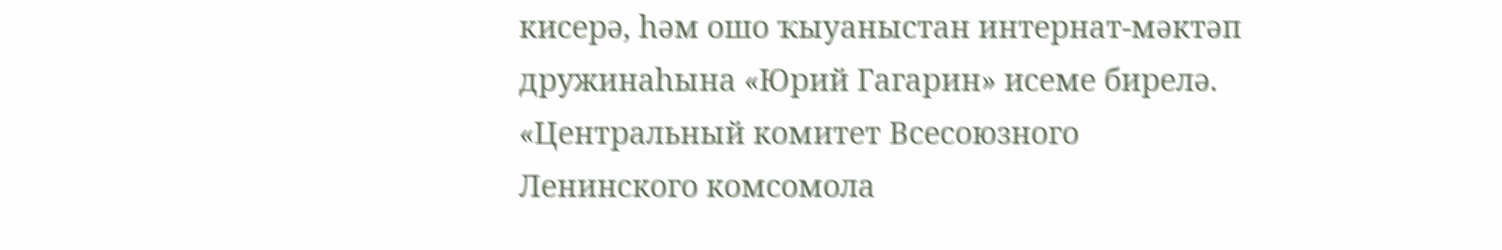кисерә, һәм ошо ҡыуаныстан интернат-мәктәп дружинаһына «Юрий Гагарин» исеме бирелә.
«Центральный комитет Всесоюзного Ленинского комсомола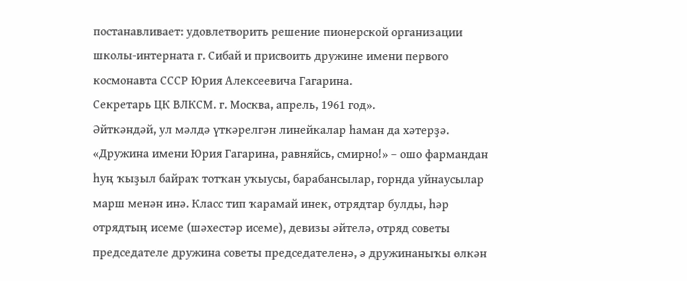постанавливает: удовлетворить решение пионерской организации школы-интерната г. Сибай и присвоить дружине имени первого космонавта СССР Юрия Алексеевича Гагарина.
Секретарь ЦК ВЛКСМ. г. Москва, апрель, 1961 год».
Әйткәндәй, ул мәлдә үткәрелгән линейкалар һаман да хәтерҙә. «Дружина имени Юрия Гагарина, равняйсь, смирно!» – ошо фармандан һуң ҡыҙыл байраҡ тотҡан уҡыусы, барабансылар, горнда уйнаусылар марш менән инә. Класс тип ҡарамай инек, отрядтар булды, һәр отрядтың исеме (шәхестәр исеме), девизы әйтелә, отряд советы председателе дружина советы председателенә, ә дружинаныҡы өлкән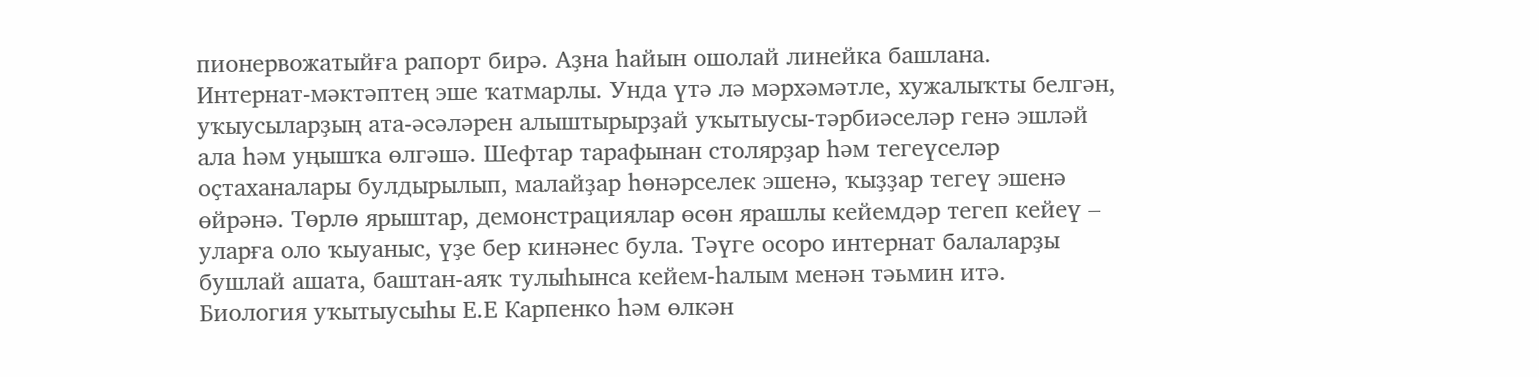пионервожатыйға рапорт бирә. Аҙна һайын ошолай линейка башлана.
Интернат-мәктәптең эше ҡатмарлы. Унда үтә лә мәрхәмәтле, хужалыҡты белгән, уҡыусыларҙың ата-әсәләрен алыштырырҙай уҡытыусы-тәрбиәселәр генә эшләй ала һәм уңышҡа өлгәшә. Шефтар тарафынан столярҙар һәм тегеүселәр оҫтаханалары булдырылып, малайҙар һөнәрселек эшенә, ҡыҙҙар тегеү эшенә өйрәнә. Төрлө ярыштар, демонстрациялар өсөн ярашлы кейемдәр тегеп кейеү – уларға оло ҡыуаныс, үҙе бер кинәнес була. Тәүге осоро интернат балаларҙы бушлай ашата, баштан-аяҡ тулыһынса кейем-һалым менән тәьмин итә.
Биология уҡытыусыһы Е.Е Карпенко һәм өлкән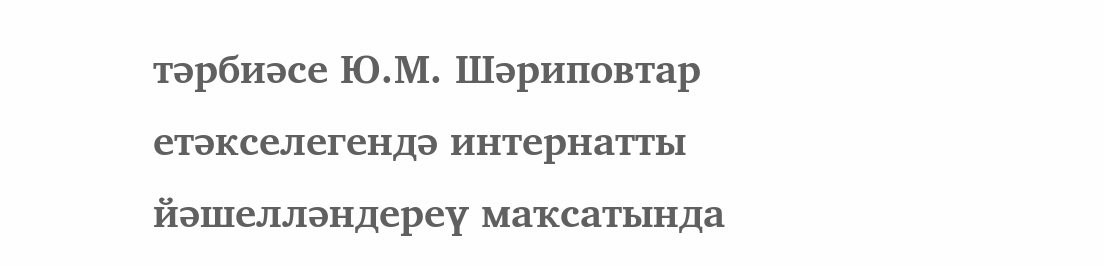тәрбиәсе Ю.М. Шәриповтар етәкселегендә интернатты йәшелләндереү маҡсатында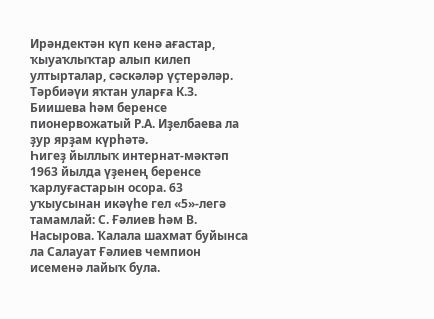Ирәндектән күп кенә ағастар, ҡыуаҡлыҡтар алып килеп ултырталар, сәскәләр үҫтерәләр. Тәрбиәүи яҡтан уларға К.З. Биишева һәм беренсе пионервожатый Р.А. Иҙелбаева ла ҙур ярҙам күрһәтә.
Һигеҙ йыллыҡ интернат-мәктәп 1963 йылда үҙенең беренсе ҡарлуғастарын осора. 63 уҡыусынан икәүһе гел «5»-легә тамамлай: С. Ғәлиев һәм В. Насырова. Ҡалала шахмат буйынса ла Салауат Ғәлиев чемпион исеменә лайыҡ була.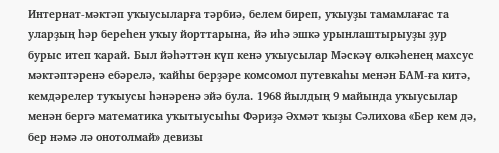Интернат-мәктәп уҡыусыларға тәрбиә, белем биреп, уҡыуҙы тамамлағас та уларҙың һәр береһен уҡыу йорттарына, йә иһә эшкә урынлаштырыуҙы ҙур бурыс итеп ҡарай. Был йәһәттән күп кенә уҡыусылар Мәскәү өлкәһенең махсус мәктәптәренә ебәрелә, ҡайһы берҙәре комсомол путевкаһы менән БАМ-ға китә, кемдәрелер туҡыусы һәнәренә эйә була. 1968 йылдың 9 майында уҡыусылар менән бергә математика уҡытыусыһы Фәриҙә Әхмәт ҡыҙы Сәлихова «Бер кем дә, бер нәмә лә онотолмай» девизы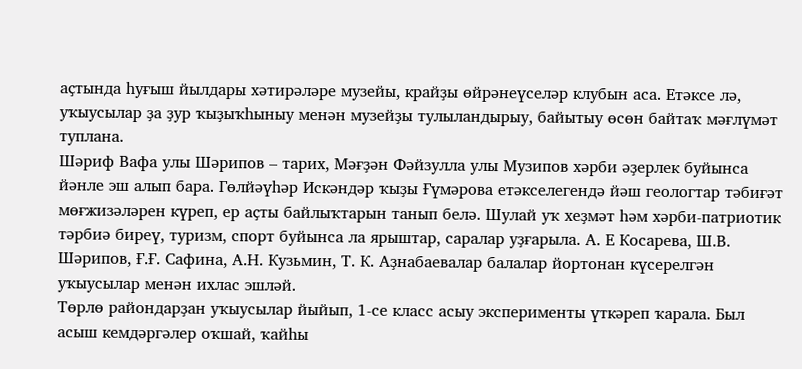аҫтында һуғыш йылдары хәтирәләре музейы, крайҙы өйрәнеүселәр клубын аса. Етәксе лә, уҡыусылар ҙа ҙур ҡыҙыҡһыныу менән музейҙы тулыландырыу, байытыу өсөн байтаҡ мәғлүмәт туплана.
Шәриф Вафа улы Шәрипов – тарих, Мәғҙән Фәйзулла улы Музипов хәрби әҙерлек буйынса йәнле эш алып бара. Гөлйәүһәр Искәндәр ҡыҙы Ғүмәрова етәкселегендә йәш геологтар тәбиғәт мөғжизәләрен күреп, ер аҫты байлыҡтарын танып белә. Шулай уҡ хеҙмәт һәм хәрби-патриотик тәрбиә биреү, туризм, спорт буйынса ла ярыштар, саралар уҙғарыла. А. Е Косарева, Ш.В. Шәрипов, Ғ.Ғ. Сафина, А.Н. Кузьмин, Т. К. Аҙнабаевалар балалар йортонан күсерелгән уҡыусылар менән ихлас эшләй.
Төрлө райондарҙан уҡыусылар йыйып, 1-се класс асыу эксперименты үткәреп ҡарала. Был асыш кемдәргәлер оҡшай, ҡайһы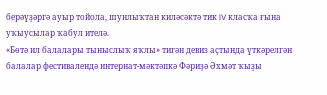берәүҙәргә ауыр тойола, шунлыҡтан киләсәктә тик IV класҡа ғына уҡыусылар ҡабул ителә.
«Бөтә ил балалары тыныслыҡ яҡлы» тигән девиз аҫтында үткәрелгән балалар фестивалендә интернат-мәктәпкә Фәриҙә Әхмәт ҡыҙы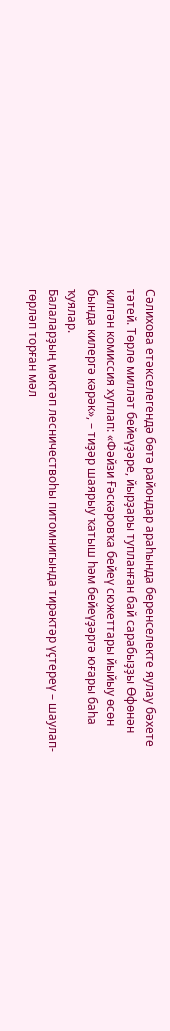Сәлихова етәкселегендә бөтә райондар араһында беренселекте яулау бәхете тәтей. Төрлө милләт бейеүҙәре, йырҙары тупланған бай сарабыҙҙы Өфөнән килгән комиссия хуплап: «Фәйзи Ғәскәровҡа бейеү сюжеттары йыйыу өсөн бында килергә кәрәк», – тиҙәр шаярыу ҡатыш һәм бейеүҙәргә юғары баһа ҡуялар.
Балаларҙың мәктәп лесничествоһы питомнигында тирәктәр үҫтереү – шаулап-гөрләп торған мәл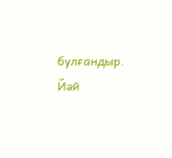булғандыр. Йәй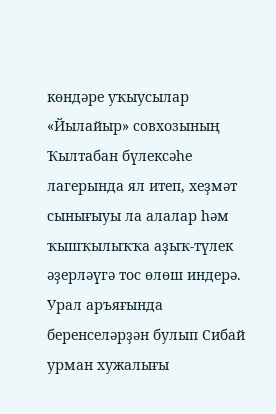көндәре уҡыусылар «Йылайыр» совхозының Ҡылтабан бүлексәһе лагерында ял итеп, хеҙмәт сынығыуы ла алалар һәм ҡышҡылыҡҡа аҙыҡ-түлек әҙерләүгә тос өлөш индерә.
Урал аръяғында беренселәрҙән булып Сибай урман хужалығы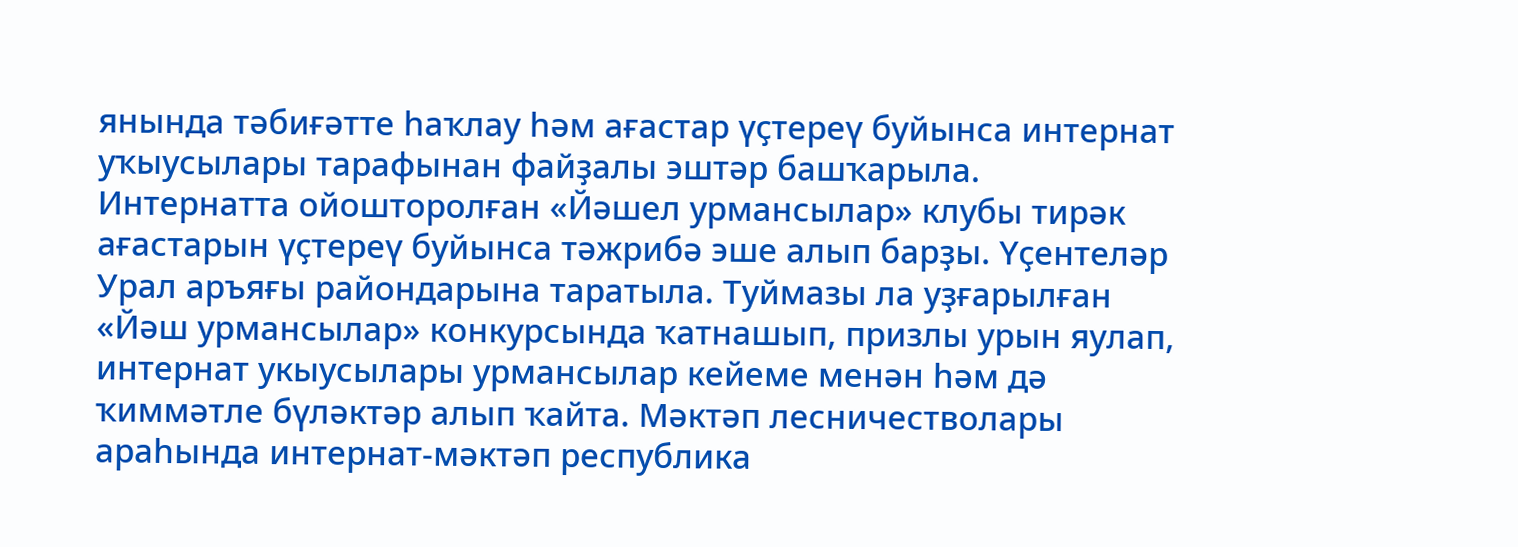янында тәбиғәтте һаҡлау һәм ағастар үҫтереү буйынса интернат уҡыусылары тарафынан файҙалы эштәр башҡарыла. Интернатта ойошторолған «Йәшел урмансылар» клубы тирәк ағастарын үҫтереү буйынса тәжрибә эше алып барҙы. Үҫентеләр Урал аръяғы райондарына таратыла. Туймазы ла уҙғарылған «Йәш урмансылар» конкурсында ҡатнашып, призлы урын яулап, интернат укыусылары урмансылар кейеме менән һәм дә ҡиммәтле бүләктәр алып ҡайта. Мәктәп лесничестволары араһында интернат-мәктәп республика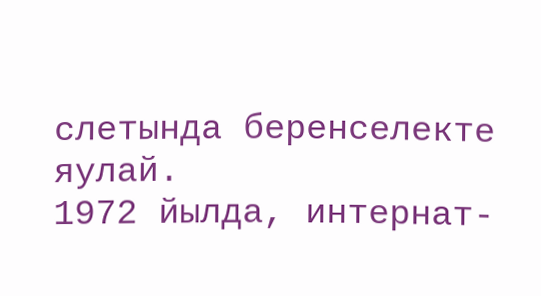слетында беренселекте яулай.
1972 йылда, интернат-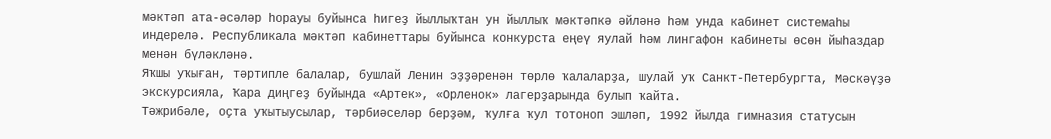мәктәп ата-әсәләр һорауы буйынса һигеҙ йыллыҡтан ун йыллыҡ мәктәпкә әйләнә һәм унда кабинет системаһы индерелә. Республикала мәктәп кабинеттары буйынса конкурста еңеү яулай һәм лингафон кабинеты өсөн йыһаздар менән бүләкләнә.
Яҡшы уҡыған, тәртипле балалар, бушлай Ленин эҙҙәренән төрлө ҡалаларҙа, шулай уҡ Санкт-Петербургта, Мәскәүҙә экскурсияла, Ҡара диңгеҙ буйында «Артек», «Орленок» лагерҙарында булып ҡайта.
Тәжрибәле, оҫта уҡытыусылар, тәрбиәселәр берҙәм, ҡулға ҡул тотоноп эшләп, 1992 йылда гимназия статусын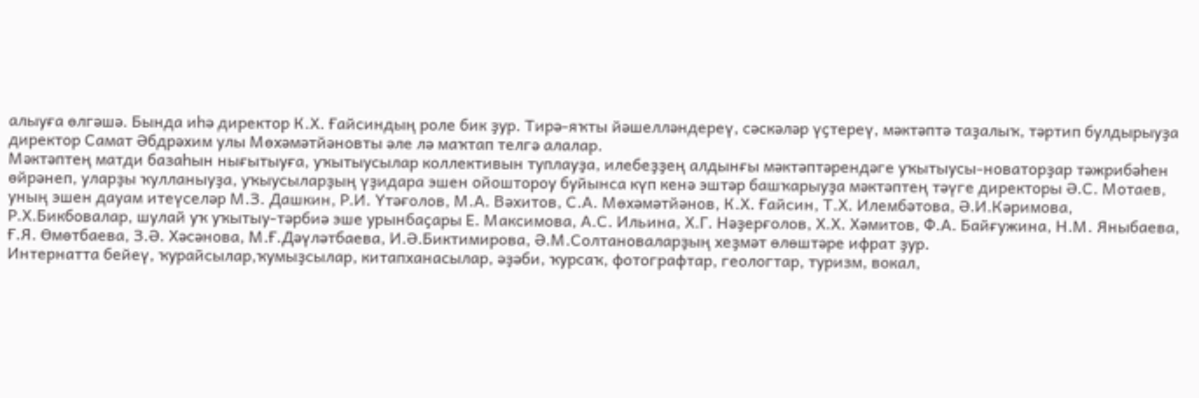алыуға өлгәшә. Бында иһә директор К.Х. Ғайсиндың роле бик ҙур. Тирә-яҡты йәшелләндереү, сәскәләр үҫтереү, мәктәптә таҙалыҡ, тәртип булдырыуҙа директор Самат Әбдрәхим улы Мөхәмәтйәновты әле лә маҡтап телгә алалар.
Мәктәптең матди базаһын нығытыуға, уҡытыусылар коллективын туплауҙа, илебеҙҙең алдынғы мәктәптәрендәге уҡытыусы-новаторҙар тәжрибәһен өйрәнеп, уларҙы ҡулланыуҙа, уҡыусыларҙың үҙидара эшен ойоштороу буйынса күп кенә эштәр башҡарыуҙа мәктәптең тәүге директоры Ә.С. Мотаев, уның эшен дауам итеүселәр М.З. Дашкин, Р.И. Үтәғолов, М.А. Вәхитов, С.А. Мөхәмәтйәнов, К.Х. Ғайсин, Т.Х. Илембәтова, Ә.И.Кәримова, Р.Х.Бикбовалар, шулай уҡ уҡытыу-тәрбиә эше урынбаҫары Е. Максимова, А.С. Ильина, Х.Г. Нәҙерғолов, Х.Х. Хәмитов, Ф.А. Байғужина, Н.М. Яныбаева, Ғ.Я. Өмөтбаева, З.Ә. Хәсәнова, М.Ғ.Дәүләтбаева, И.Ә.Биктимирова, Ә.М.Солтановаларҙың хеҙмәт өлөштәре ифрат ҙур.
Интернатта бейеү, ҡурайсылар,ҡумыҙсылар, китапханасылар, әҙәби, ҡурсаҡ, фотографтар, геологтар, туризм, вокал,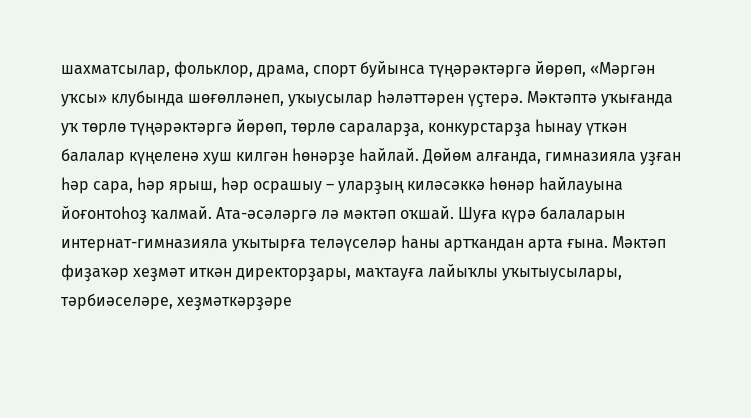шахматсылар, фольклор, драма, спорт буйынса түңәрәктәргә йөрөп, «Мәргән уҡсы» клубында шөғөлләнеп, уҡыусылар һәләттәрен үҫтерә. Мәктәптә уҡығанда уҡ төрлө түңәрәктәргә йөрөп, төрлө сараларҙа, конкурстарҙа һынау үткән балалар күңеленә хуш килгән һөнәрҙе һайлай. Дөйөм алғанда, гимназияла уҙған һәр сара, һәр ярыш, һәр осрашыу – уларҙың киләсәккә һөнәр һайлауына йоғонтоһоҙ ҡалмай. Ата-әсәләргә лә мәктәп оҡшай. Шуға күрә балаларын интернат-гимназияла уҡытырға теләүселәр һаны артҡандан арта ғына. Мәктәп фиҙаҡәр хеҙмәт иткән директорҙары, маҡтауға лайыҡлы уҡытыусылары, тәрбиәселәре, хеҙмәткәрҙәре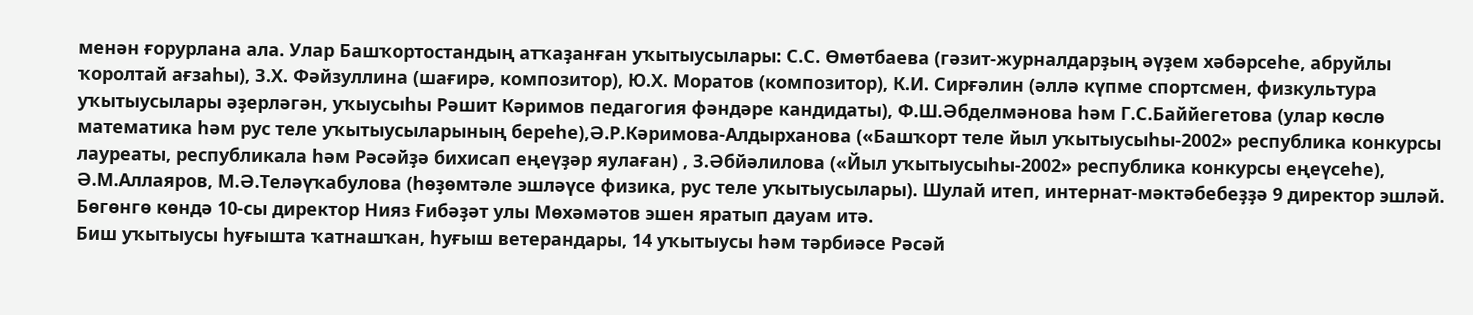менән ғорурлана ала. Улар Башҡортостандың атҡаҙанған уҡытыусылары: С.С. Өмөтбаева (гәзит-журналдарҙың әүҙем хәбәрсеһе, абруйлы ҡоролтай ағзаһы), З.Х. Фәйзуллина (шағирә, композитор), Ю.Х. Моратов (композитор), К.И. Сирғәлин (әллә күпме спортсмен, физкультура уҡытыусылары әҙерләгән, уҡыусыһы Рәшит Кәримов педагогия фәндәре кандидаты), Ф.Ш.Әбделмәнова һәм Г.С.Баййегетова (улар көслө математика һәм рус теле уҡытыусыларының береһе),Ә.Р.Кәримова-Алдырханова («Башҡорт теле йыл уҡытыусыһы-2002» республика конкурсы лауреаты, республикала һәм Рәсәйҙә бихисап еңеүҙәр яулаған) , З.Әбйәлилова («Йыл уҡытыусыһы-2002» республика конкурсы еңеүсеһе), Ә.М.Аллаяров, М.Ә.Теләүҡабулова (һөҙөмтәле эшләүсе физика, рус теле уҡытыусылары). Шулай итеп, интернат-мәктәбебеҙҙә 9 директор эшләй. Бөгөнгө көндә 10-сы директор Нияз Ғибәҙәт улы Мөхәмәтов эшен яратып дауам итә.
Биш уҡытыусы һуғышта ҡатнашҡан, һуғыш ветерандары, 14 уҡытыусы һәм тәрбиәсе Рәсәй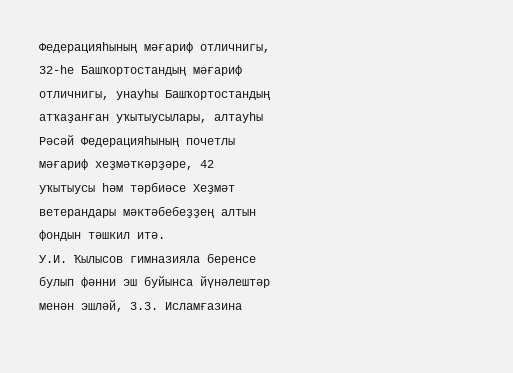Федерацияһының мәғариф отличнигы, 32-һе Башҡортостандың мәғариф отличнигы, унауһы Башҡортостандың атҡаҙанған уҡытыусылары, алтауһы Рәсәй Федерацияһының почетлы мәғариф хеҙмәткәрҙәре, 42 уҡытыусы һәм тәрбиәсе Хеҙмәт ветерандары мәктәбебеҙҙең алтын фондын тәшкил итә.
У.И. Ҡылысов гимназияла беренсе булып фәнни эш буйынса йүнәлештәр менән эшләй, 3.3. Исламғазина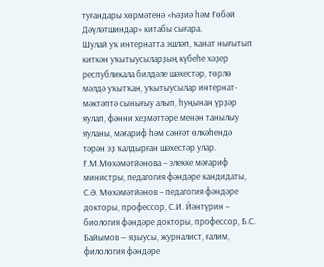туғандары хөрмәтенә «Һәҙиә һәм Ғөбәй Дәүләтшиндар» китабы сығара.
Шулай уҡ интернатта эшләп, ҡанат нығытып киткән уҡытыусыларҙың күбеһе хәҙер республикала билдәле шәхестәр, төрлө мәлдә уҡытҡан, уҡытыусылар интернат-мәктәптә сынығыу алып, һуңынан үрҙәр яулап, фәнни хеҙмәттәре менән танылыу яуланы, мәғариф һәм сәнғәт өлкәһендә тәрән эҙ ҡалдырған шәхестәр улар. Ғ.М.Мөхәмәтйәнова – элекке мәғариф министры, педагогия фәндәре кандидаты, С.Ә. Мөхәмәтйәнов – педагогия фәндәре докторы, профессор, С.И. Йәнтүрин – биология фәндәре докторы, профессор, Б.С. Байымов — яҙыусы, журналист, ғалим, филология фәндәре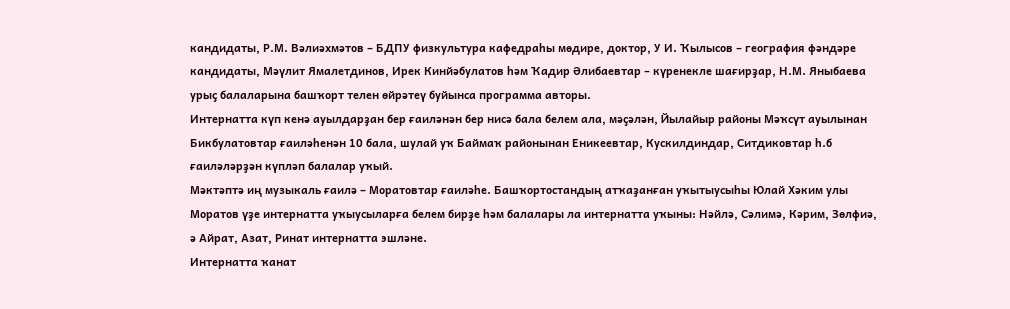кандидаты, Р.М. Вәлиәхмәтов – БДПУ физкультура кафедраһы мөдире, доктор, У И. Ҡылысов – география фәндәре кандидаты, Мәүлит Ямалетдинов, Ирек Кинйәбулатов һәм Ҡадир Әлибаевтар – күренекле шағирҙар, Н.М. Яныбаева урыҫ балаларына башҡорт телен өйрәтеү буйынса программа авторы.
Интернатта күп кенә ауылдарҙан бер ғаиләнән бер нисә бала белем ала, мәҫәлән, Йылайыр районы Мәҡсүт ауылынан Бикбулатовтар ғаиләһенән 10 бала, шулай уҡ Баймаҡ районынан Еникеевтар, Кускилдиндар, Ситдиковтар һ.б ғаиләләрҙән күпләп балалар уҡый.
Мәктәптә иң музыкаль ғаилә – Моратовтар ғаиләһе. Башҡортостандың атҡаҙанған уҡытыусыһы Юлай Хәким улы Моратов үҙе интернатта уҡыусыларға белем бирҙе һәм балалары ла интернатта уҡыны: Нәйлә, Сәлимә, Кәрим, Зөлфиә, ә Айрат, Азат, Ринат интернатта эшләне.
Интернатта ҡанат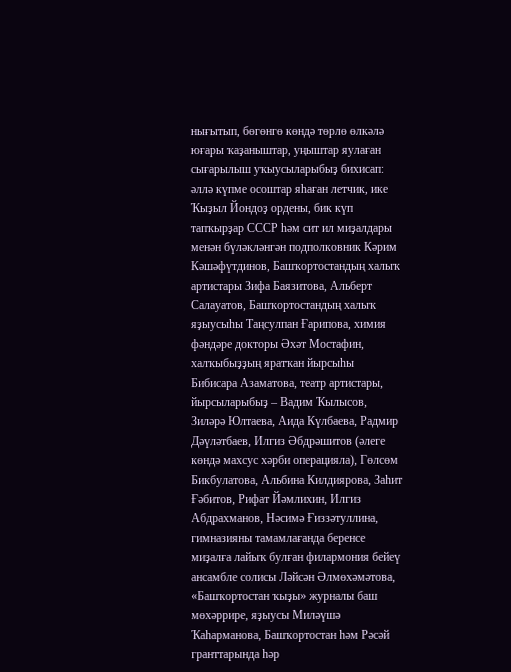нығытып, бөгөнгө көндә төрлө өлкәлә юғары ҡаҙаныштар, уңыштар яулаған сығарылыш уҡыусыларыбыҙ бихисап: әллә күпме осоштар яһаған летчик, ике Ҡыҙыл Йондоҙ ордены, бик күп тапҡырҙар СССР һәм сит ил миҙалдары менән бүләкләнгән подполковник Кәрим Кәшәфүтдинов, Башҡортостандың халыҡ артистары Зифа Баязитова, Альберт Салауатов, Башҡортостандың халыҡ яҙыусыһы Таңсулпан Ғарипова, химия фәндәре докторы Әхәт Мостафин, халҡыбыҙҙың яратҡан йырсыһы Бибисара Азаматова, театр артистары, йырсыларыбыҙ – Вадим Ҡылысов, Зиләрә Юлтаева, Аида Күлбаева, Радмир Дәүләтбаев, Илгиз Әбдрәшитов (әлеге көндә махсус хәрби операцияла), Гөлсөм Бикбулатова, Альбина Килдиярова, Заһит Ғәбитов, Рифат Йәмлихин, Илгиз Абдрахманов, Нәсимә Ғиззәтуллина, гимназияны тамамлағанда беренсе миҙалға лайыҡ булған филармония бейеү ансамбле солисы Ләйсән Әлмөхәмәтова, «Башҡортостан ҡыҙы» журналы баш мөхәррире, яҙыусы Миләүшә Ҡаһарманова, Башҡортостан һәм Рәсәй гранттарында һәр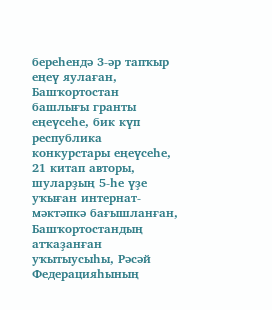береһендә 3-әр тапҡыр еңеү яулаған, Башҡортостан башлығы гранты еңеүсеһе, бик күп республика конкурстары еңеүсеһе, 21 китап авторы, шуларҙың 5-һе үҙе уҡыған интернат-мәктәпкә бағышланған, Башҡортостандың атҡаҙанған уҡытыусыһы, Рәсәй Федерацияһының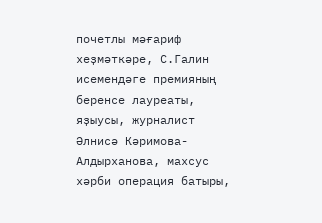почетлы мәғариф хеҙмәткәре, С.Галин исемендәге премияның беренсе лауреаты, яҙыусы, журналист Әлнисә Кәримова-Алдырханова, махсус хәрби операция батыры,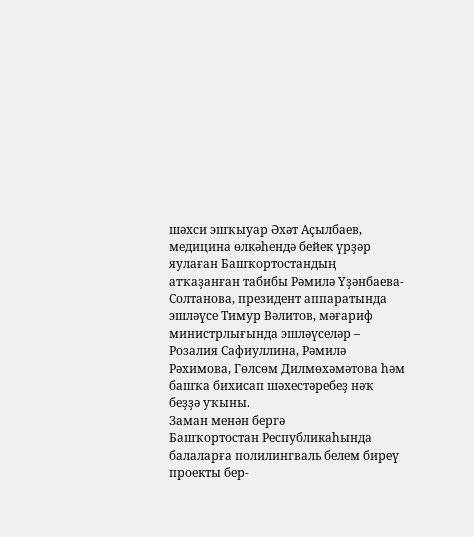шәхси эшҡыуар Әхәт Аҫылбаев, медицина өлкәһендә бейек үрҙәр яулаған Башҡортостандың атҡаҙанған табибы Рәмилә Үҙәнбаева-Солтанова, президент аппаратында эшләүсе Тимур Вәлитов, мәғариф министрлығында эшләүселәр – Розалия Сафиуллина, Рәмилә Рәхимова, Гөлсөм Дилмөхәмәтова һәм башҡа бихисап шәхестәребеҙ нәҡ беҙҙә уҡыны.
Заман менән бергә
Башҡортостан Республикаһында балаларға полилингваль белем биреү проекты бер-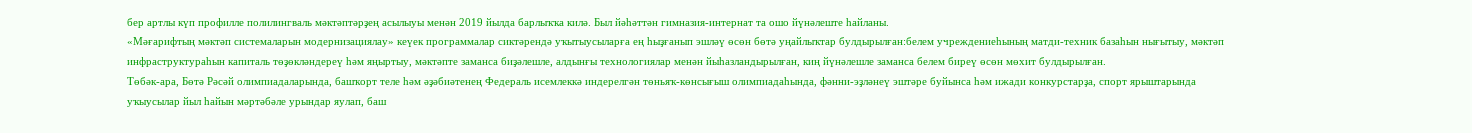бер артлы күп профилле полилингваль мәктәптәрҙең асылыуы менән 2019 йылда барлыҡҡа килә. Был йәһәттән гимназия-интернат та ошо йүнәлеште һайланы.
«Мәғарифтың мәктәп системаларын модернизациялау» кеүек программалар сиктәрендә уҡытыусыларға ең һыҙғанып эшләү өсөн бөтә уңайлыҡтар булдырылған:белем учреждениеһының матди-техник базаһын нығытыу, мәктәп инфраструктураһын капиталь төҙөкләндереү һәм яңыртыу, мәктәпте заманса биҙәлешле, алдынғы технологиялар менән йыһазландырылған, киң йүнәлешле заманса белем биреү өсөн мөхит булдырылған.
Төбәк-ара, Бөтә Рәсәй олимпиадаларында, башҡорт теле һәм әҙәбиәтенең Федераль исемлеккә индерелгән төньяҡ-көнсығыш олимпиадаһында, фәнни-эҙләнеү эштәре буйынса һәм ижади конкурстарҙа, спорт ярыштарында уҡыусылар йыл һайын мәртәбәле урындар яулап, баш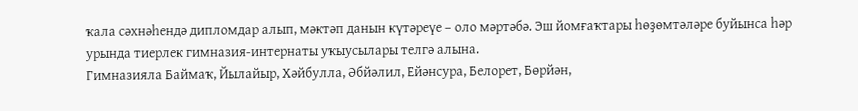ҡала сәхнәһендә дипломдар алып, мәктәп данын күтәреүе – оло мәртәбә. Эш йомғаҡтары һөҙөмтәләре буйынса һәр урында тиерлек гимназия-интернаты уҡыусылары телгә алына.
Гимназияла Баймаҡ, Йылайыр, Хәйбулла, Әбйәлил, Ейәнсура, Белорет, Бөрйән,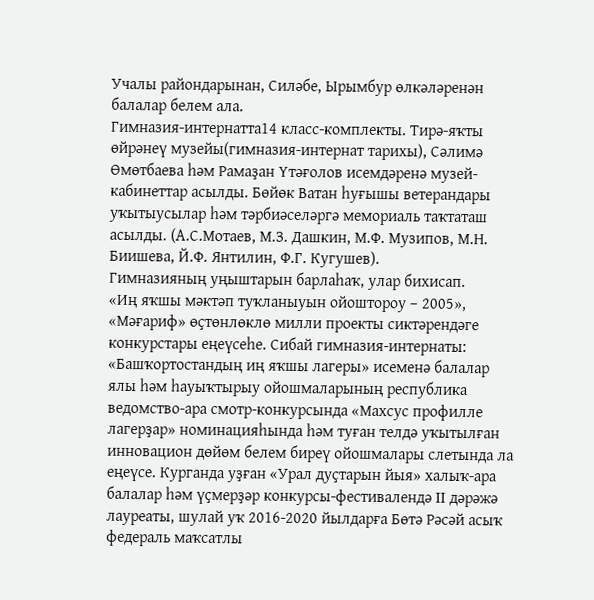Учалы райондарынан, Силәбе, Ырымбур өлкәләренән балалар белем ала.
Гимназия-интернатта14 класс-комплекты. Тирә-яҡты өйрәнеү музейы(гимназия-интернат тарихы), Сәлимә Өмөтбаева һәм Рамаҙан Үтәғолов исемдәренә музей-кабинеттар асылды. Бөйөк Ватан һуғышы ветерандары уҡытыусылар һәм тәрбиәселәргә мемориаль таҡтаташ асылды. (А.С.Мотаев, М.З. Дашкин, М.Ф. Музипов, М.Н. Биишева, Й.Ф. Янтилин, Ф.Г. Кугушев).
Гимназияның уңыштарын барлаһаҡ, улар бихисап.
«Иң яҡшы мәктәп туҡланыуын ойоштороу – 2005», «Мәғариф» өҫтөнлөклө милли проекты сиктәрендәге конкурстары еңеүсеһе. Сибай гимназия-интернаты: «Башҡортостандың иң яҡшы лагеры» исеменә балалар ялы һәм һауыҡтырыу ойошмаларының республика ведомство-ара смотр-конкурсында «Махсус профилле лагерҙар» номинацияһында һәм туған телдә уҡытылған инновацион дөйөм белем биреү ойошмалары слетында ла еңеүсе. Курганда уҙған «Урал дуҫтарын йыя» халыҡ-ара балалар һәм үҫмерҙәр конкурсы-фестивалендә II дәрәжә лауреаты, шулай уҡ 2016-2020 йылдарға Бөтә Рәсәй асыҡ федераль маҡсатлы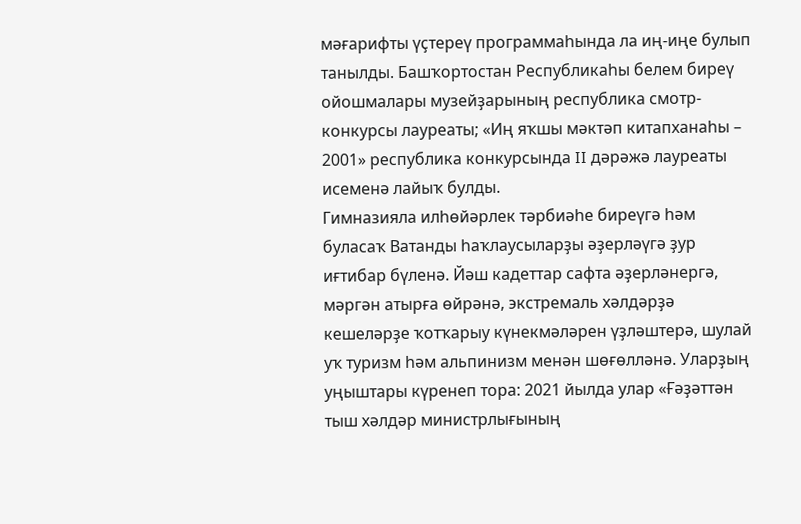мәғарифты үҫтереү программаһында ла иң-иңе булып танылды. Башҡортостан Республикаһы белем биреү ойошмалары музейҙарының республика смотр-конкурсы лауреаты; «Иң яҡшы мәктәп китапханаһы – 2001» республика конкурсында II дәрәжә лауреаты исеменә лайыҡ булды.
Гимназияла илһөйәрлек тәрбиәһе биреүгә һәм буласаҡ Ватанды һаҡлаусыларҙы әҙерләүгә ҙур иғтибар бүленә. Йәш кадеттар сафта әҙерләнергә, мәргән атырға өйрәнә, экстремаль хәлдәрҙә кешеләрҙе ҡотҡарыу күнекмәләрен үҙләштерә, шулай уҡ туризм һәм альпинизм менән шөғөлләнә. Уларҙың уңыштары күренеп тора: 2021 йылда улар «Ғәҙәттән тыш хәлдәр министрлығының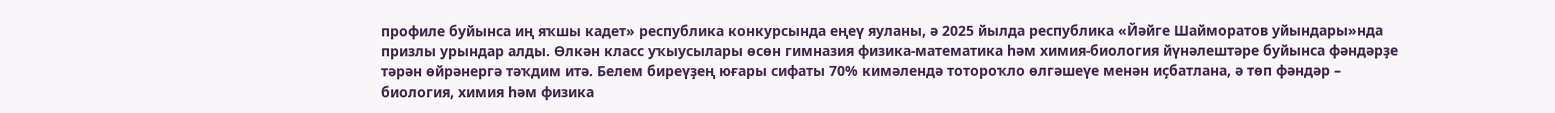профиле буйынса иң яҡшы кадет» республика конкурсында еңеү яуланы, ә 2025 йылда республика «Йәйге Шайморатов уйындары»нда призлы урындар алды. Өлкән класс уҡыусылары өсөн гимназия физика-математика һәм химия-биология йүнәлештәре буйынса фәндәрҙе тәрән өйрәнергә тәҡдим итә. Белем биреүҙең юғары сифаты 70% кимәлендә тотороҡло өлгәшеүе менән иҫбатлана, ә төп фәндәр – биология, химия һәм физика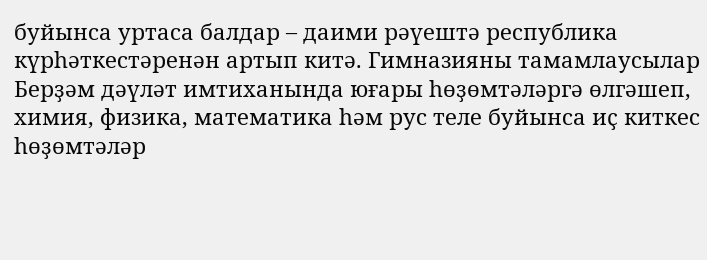буйынса уртаса балдар – даими рәүештә республика күрһәткестәренән артып китә. Гимназияны тамамлаусылар Берҙәм дәүләт имтиханында юғары һөҙөмтәләргә өлгәшеп, химия, физика, математика һәм рус теле буйынса иҫ киткес һөҙөмтәләр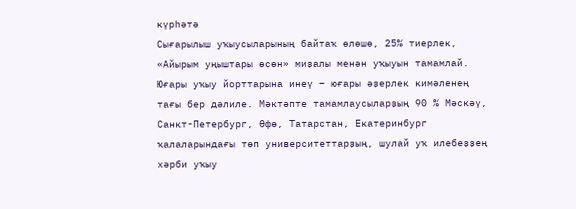күрһәтә
Сығарылыш уҡыусыларының байтаҡ өлөшө, 25% тиерлек, «Айырым уңыштары өсөн» миҙалы менән уҡыуын тамамлай. Юғары уҡыу йорттарына инеү – юғары әҙерлек кимәленең тағы бер дәлиле. Мәктәпте тамамлаусыларҙың 90 % Мәскәү, Санкт-Петербург, Өфө, Татарстан, Екатеринбург ҡалаларындағы төп университеттарҙың, шулай уҡ илебеҙҙең хәрби уҡыу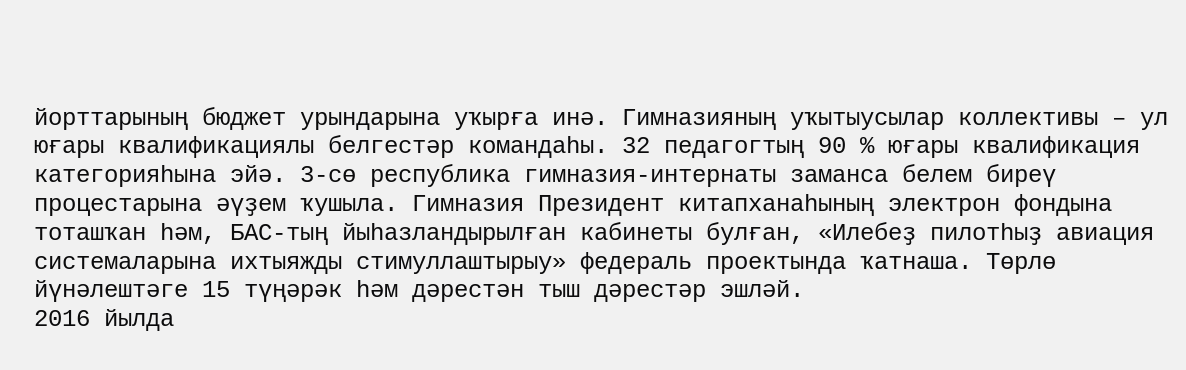йорттарының бюджет урындарына уҡырға инә. Гимназияның уҡытыусылар коллективы – ул юғары квалификациялы белгестәр командаһы. 32 педагогтың 90 % юғары квалификация категорияһына эйә. 3-сө республика гимназия-интернаты заманса белем биреү процестарына әүҙем ҡушыла. Гимназия Президент китапханаһының электрон фондына тоташҡан һәм, БАС-тың йыһазландырылған кабинеты булған, «Илебеҙ пилотһыҙ авиация системаларына ихтыяжды стимуллаштырыу» федераль проектында ҡатнаша. Төрлө йүнәлештәге 15 түңәрәк һәм дәрестән тыш дәрестәр эшләй.
2016 йылда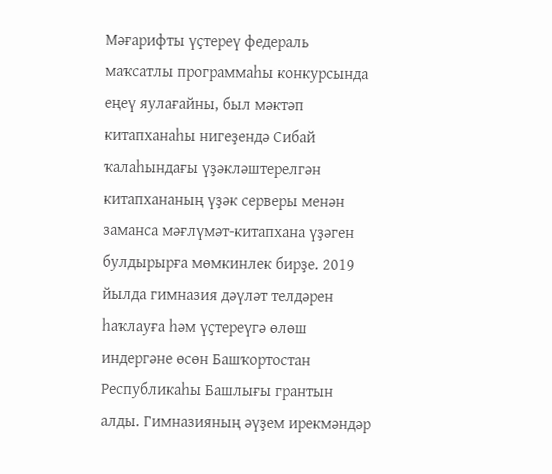Мәғарифты үҫтереү федераль маҡсатлы программаһы конкурсында еңеү яулағайны, был мәктәп китапханаһы нигеҙендә Сибай ҡалаһындағы үҙәкләштерелгән китапхананың үҙәк серверы менән заманса мәғлүмәт-китапхана үҙәген булдырырға мөмкинлек бирҙе. 2019 йылда гимназия дәүләт телдәрен һаҡлауға һәм үҫтереүгә өлөш индергәне өсөн Башҡортостан Республикаһы Башлығы грантын алды. Гимназияның әүҙем ирекмәндәр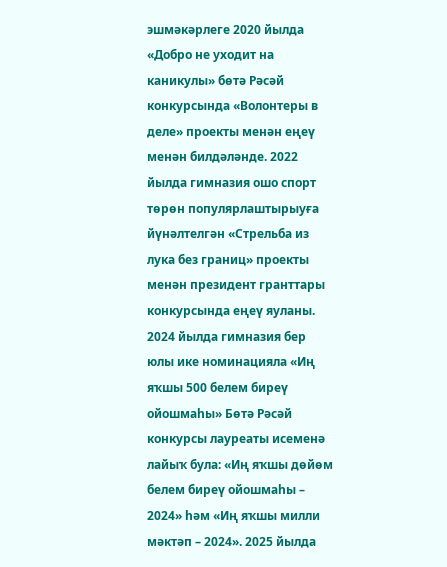эшмәкәрлеге 2020 йылда «Добро не уходит на каникулы» бөтә Рәсәй конкурсында «Волонтеры в деле» проекты менән еңеү менән билдәләнде. 2022 йылда гимназия ошо спорт төрөн популярлаштырыуға йүнәлтелгән «Стрельба из лука без границ» проекты менән президент гранттары конкурсында еңеү яуланы. 2024 йылда гимназия бер юлы ике номинацияла «Иң яҡшы 500 белем биреү ойошмаһы» Бөтә Рәсәй конкурсы лауреаты исеменә лайыҡ була: «Иң яҡшы дөйөм белем биреү ойошмаһы – 2024» һәм «Иң яҡшы милли мәктәп – 2024». 2025 йылда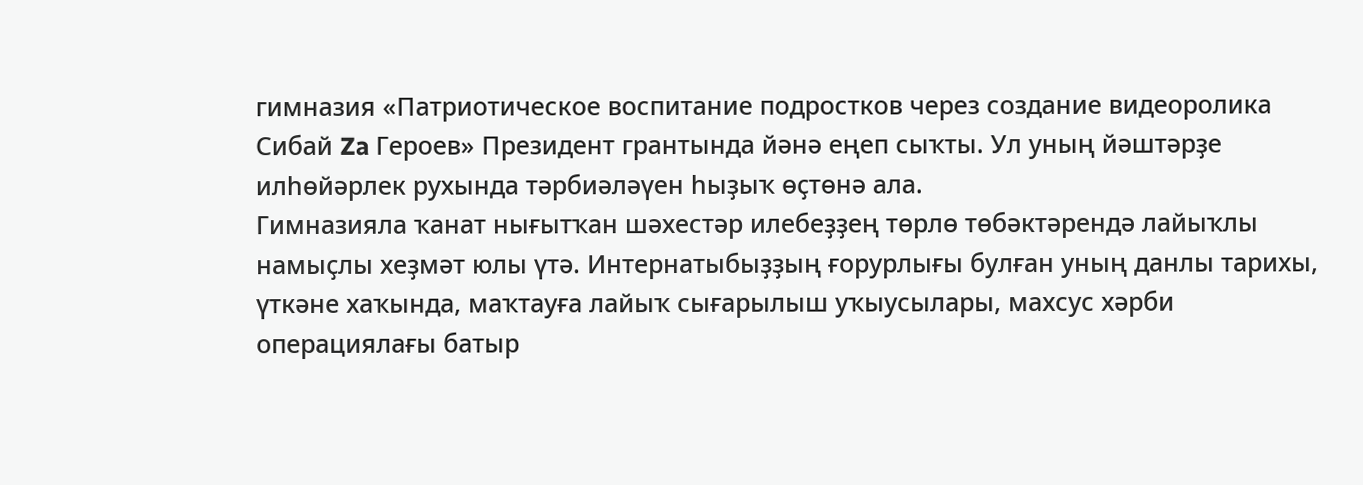гимназия «Патриотическое воспитание подростков через создание видеоролика Сибай Za Героев» Президент грантында йәнә еңеп сыҡты. Ул уның йәштәрҙе илһөйәрлек рухында тәрбиәләүен һыҙыҡ өҫтөнә ала.
Гимназияла ҡанат нығытҡан шәхестәр илебеҙҙең төрлө төбәктәрендә лайыҡлы намыҫлы хеҙмәт юлы үтә. Интернатыбыҙҙың ғорурлығы булған уның данлы тарихы, үткәне хаҡында, маҡтауға лайыҡ сығарылыш уҡыусылары, махсус хәрби операциялағы батыр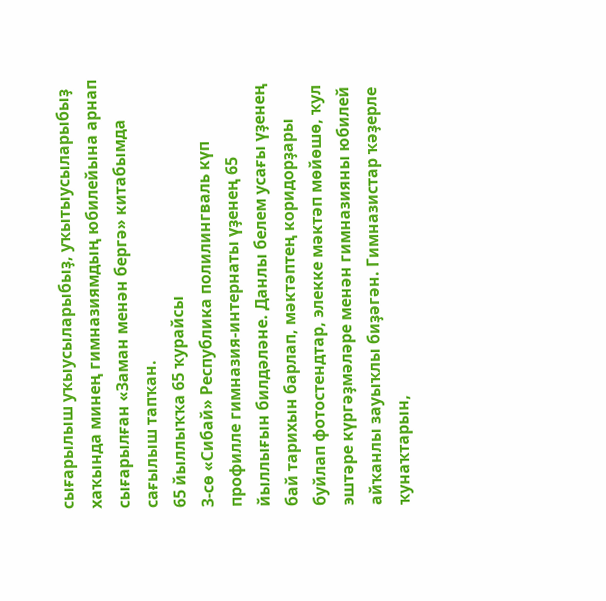сығарылыш уҡыусыларыбыҙ, уҡытыусыларыбыҙ хаҡында минең гимназиямдың юбилейына арнап сығарылған «Заман менән бергә» китабымда сағылыш тапҡан.
65 йыллыҡҡа 65 ҡурайсы
3-сө «Сибай» Республика полилингваль күп профилле гимназия-интернаты үҙенең 65 йыллығын билдәләне. Данлы белем усағы үҙенең бай тарихын барлап, мәктәптең коридорҙары буйлап фотостендтар, элекке мәктәп мөйөшө, ҡул эштәре күргәҙмәләре менән гимназияны юбилей айҡанлы зауыҡлы биҙәгән. Гимназистар ҡәҙерле ҡунаҡтарын,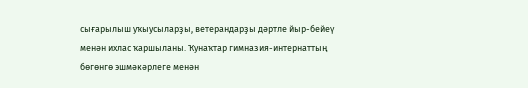сығарылыш уҡыусыларҙы, ветерандарҙы дәртле йыр-бейеү менән ихлас ҡаршыланы. Ҡунаҡтар гимназия-интернаттың бөгөнгө эшмәкәрлеге менән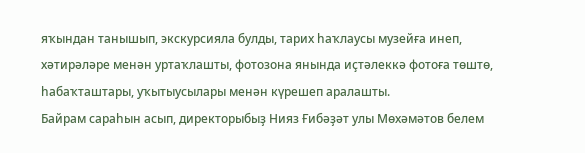яҡындан танышып, экскурсияла булды, тарих һаҡлаусы музейға инеп, хәтирәләре менән уртаҡлашты, фотозона янында иҫтәлеккә фотоға төштө, һабаҡташтары, уҡытыусылары менән күрешеп аралашты.
Байрам сараһын асып, директорыбыҙ Нияз Ғибәҙәт улы Мөхәмәтов белем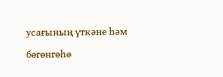усағының үткәне һәм бөгөнгөһө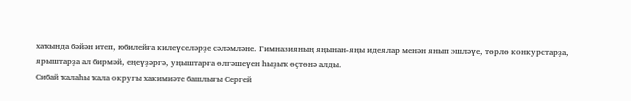хаҡында бәйән итеп, юбилейға килеүселәрҙе сәләмләне. Гимназияның яңынан-яңы идеялар менән янып эшләүе, төрлө конкурстарҙа, ярыштарҙа ал бирмәй, еңеүҙәргә, уңыштарға өлгәшеүен һыҙыҡ өҫтөнә алды.
Сибай ҡалаһы ҡала округы хакимиәте башлығы Сергей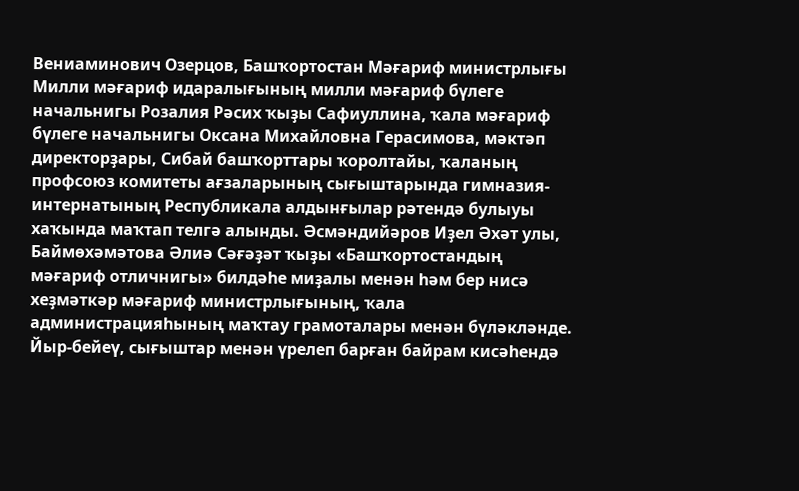Вениаминович Озерцов, Башҡортостан Мәғариф министрлығы Милли мәғариф идаралығының милли мәғариф бүлеге начальнигы Розалия Рәсих ҡыҙы Сафиуллина, ҡала мәғариф бүлеге начальнигы Оксана Михайловна Герасимова, мәктәп директорҙары, Сибай башҡорттары ҡоролтайы, ҡаланың профсоюз комитеты ағзаларының сығыштарында гимназия-интернатының Республикала алдынғылар рәтендә булыуы хаҡында маҡтап телгә алынды. Әсмәндийәров Иҙел Әхәт улы, Баймөхәмәтова Әлиә Сәғәҙәт ҡыҙы «Башҡортостандың мәғариф отличнигы» билдәһе миҙалы менән һәм бер нисә хеҙмәткәр мәғариф министрлығының, ҡала администрацияһының маҡтау грамоталары менән бүләкләнде.
Йыр-бейеү, сығыштар менән үрелеп барған байрам кисәһендә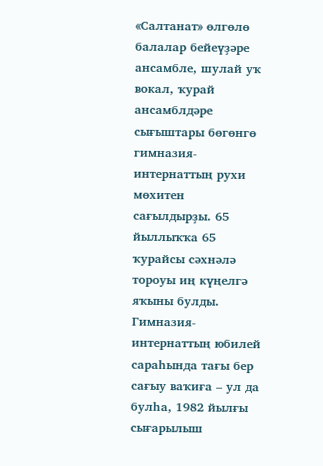«Салтанат» өлгөлө балалар бейеүҙәре ансамбле, шулай уҡ вокал, ҡурай ансамблдәре сығыштары бөгөнгө гимназия-интернаттың рухи мөхитен сағылдырҙы. 65 йыллыҡҡа 65 ҡурайсы сәхнәлә тороуы иң күңелгә яҡыны булды.
Гимназия-интернаттың юбилей сараһында тағы бер сағыу ваҡиға – ул да булһа, 1982 йылғы сығарылыш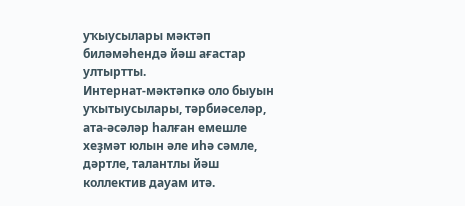уҡыусылары мәктәп биләмәһендә йәш ағастар ултыртты.
Интернат-мәктәпкә оло быуын уҡытыусылары, тәрбиәселәр, ата-әсәләр һалған емешле хеҙмәт юлын әле иһә сәмле, дәртле, талантлы йәш коллектив дауам итә.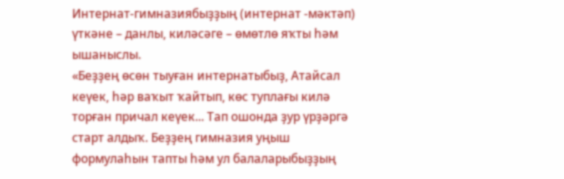Интернат-гимназиябыҙҙың (интернат -мәктәп) үткәне – данлы, киләсәге – өмөтлө яҡты һәм ышаныслы.
«Беҙҙең өсөн тыуған интернатыбыҙ, Атайсал кеүек, һәр ваҡыт ҡайтып, көс туплағы килә торған причал кеүек... Тап ошонда ҙур үрҙәргә старт алдыҡ. Беҙҙең гимназия уңыш формулаһын тапты һәм ул балаларыбыҙҙың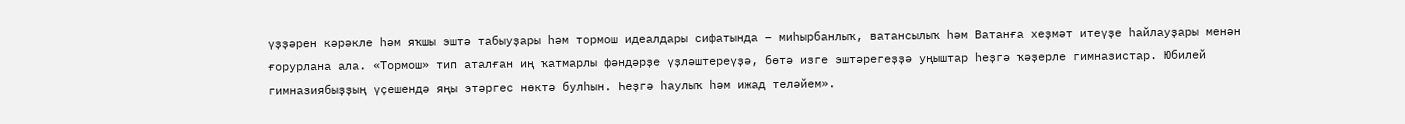үҙҙәрен кәрәкле һәм яҡшы эштә табыуҙары һәм тормош идеалдары сифатында – миһырбанлыҡ, ватансылыҡ һәм Ватанға хеҙмәт итеүҙе һайлауҙары менән ғорурлана ала. «Тормош» тип аталған иң ҡатмарлы фәндәрҙе үҙләштереүҙә, бөтә изге эштәрегеҙҙә уңыштар һеҙгә ҡәҙерле гимназистар. Юбилей гимназиябыҙҙың үҫешендә яңы этәргес нөктә булһын. Һеҙгә һаулыҡ һәм ижад теләйем».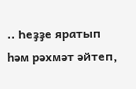.. Һеҙҙе яратып һәм рәхмәт әйтеп,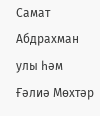Самат Абдрахман улы һәм Ғәлиә Мөхтәр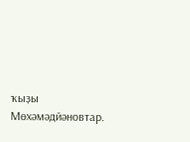ҡыҙы Мөхәмәдйәновтар.